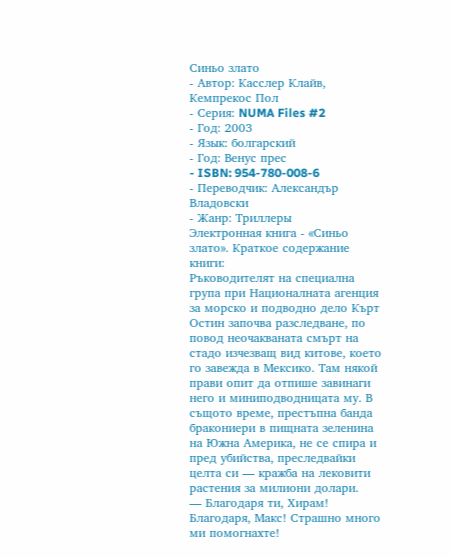Синьо злато
- Автор: Касслер Клайв, Кемпрекос Пол
- Серия: NUMA Files #2
- Год: 2003
- Язык: болгарский
- Год: Венус прес
- ISBN: 954-780-008-6
- Переводчик: Александър Владовски
- Жанр: Триллеры
Электронная книга - «Синьо злато». Краткое содержание книги:
Ръководителят на специална група при Националната агенция за морско и подводно дело Кърт Остин започва разследване, по повод неочакваната смърт на стадо изчезващ вид китове, което го завежда в Мексико. Там някой прави опит да отпише завинаги него и миниподводницата му. В същото време, престъпна банда бракониери в пищната зеленина на Южна Америка, не се спира и пред убийства, преследвайки целта си — кражба на лековити растения за милиони долари.
— Благодаря ти, Хирам! Благодаря, Макс! Страшно много ми помогнахте!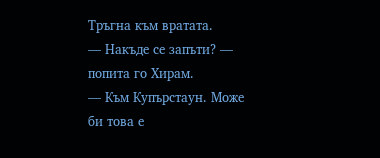Тръгна към вратата.
— Накъде се запъти? — попита го Хирам.
— Към Купърстаун. Може би това е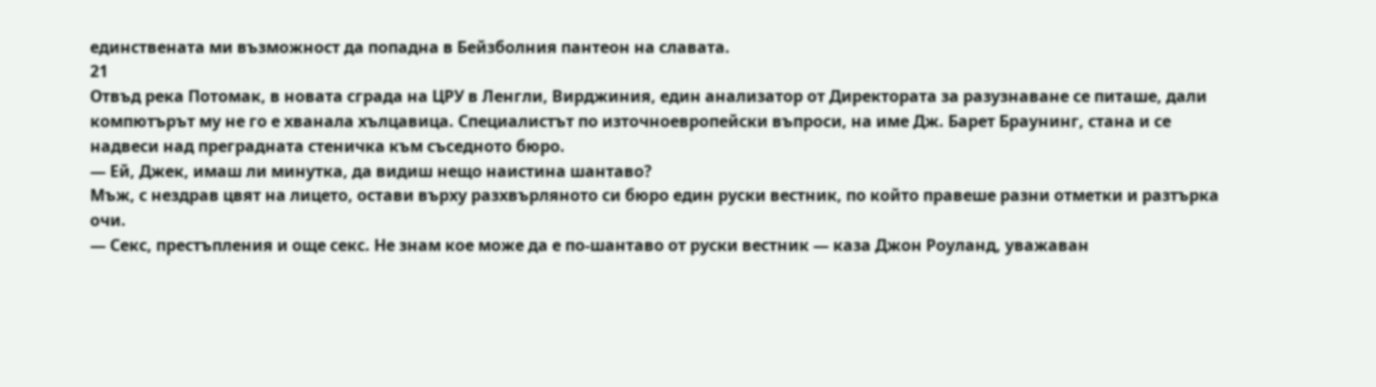единствената ми възможност да попадна в Бейзболния пантеон на славата.
21
Отвъд река Потомак, в новата сграда на ЦРУ в Ленгли, Вирджиния, един анализатор от Директората за разузнаване се питаше, дали компютърът му не го е хванала хълцавица. Специалистът по източноевропейски въпроси, на име Дж. Барет Браунинг, стана и се надвеси над преградната стеничка към съседното бюро.
— Ей, Джек, имаш ли минутка, да видиш нещо наистина шантаво?
Мъж, с нездрав цвят на лицето, остави върху разхвърляното си бюро един руски вестник, по който правеше разни отметки и разтърка очи.
— Секс, престъпления и още секс. Не знам кое може да е по-шантаво от руски вестник — каза Джон Роуланд, уважаван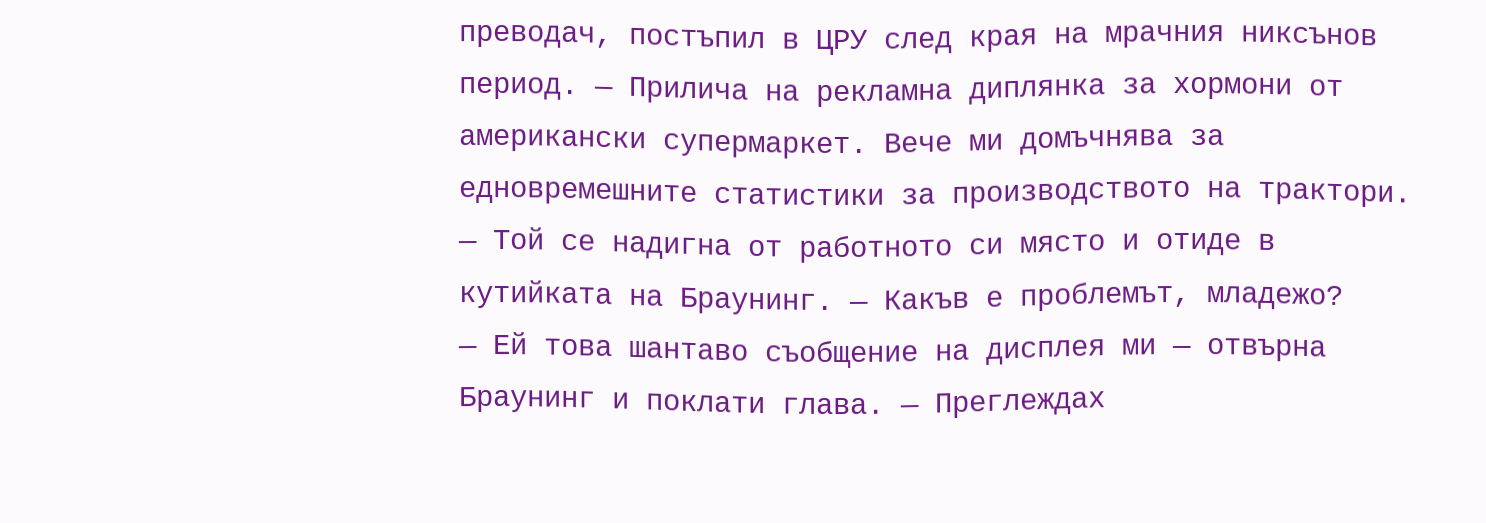преводач, постъпил в ЦРУ след края на мрачния никсънов период. — Прилича на рекламна диплянка за хормони от американски супермаркет. Вече ми домъчнява за едновремешните статистики за производството на трактори. — Той се надигна от работното си място и отиде в кутийката на Браунинг. — Какъв е проблемът, младежо?
— Ей това шантаво съобщение на дисплея ми — отвърна Браунинг и поклати глава. — Преглеждах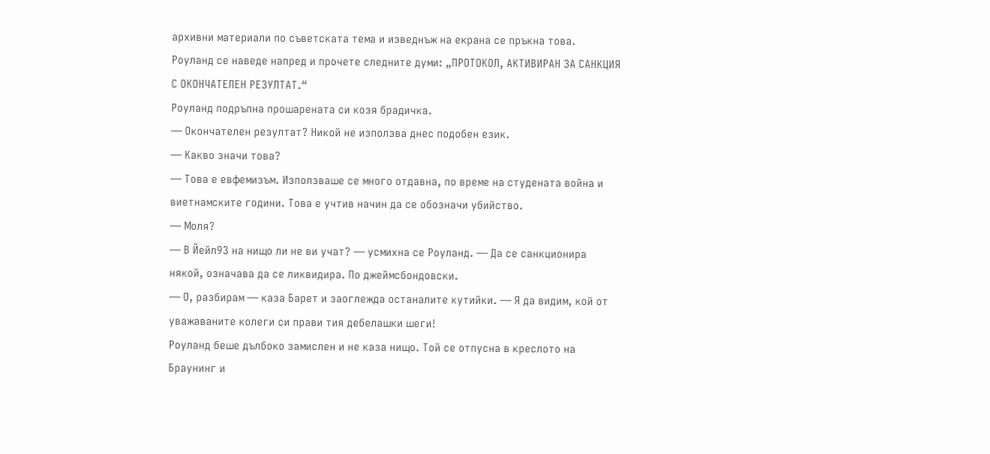архивни материали по съветската тема и изведнъж на екрана се пръкна това.
Роуланд се наведе напред и прочете следните думи: „ПРОТОКОЛ, АКТИВИРАН ЗА САНКЦИЯ С ОКОНЧАТЕЛЕН РЕЗУЛТАТ.“
Роуланд подръпна прошарената си козя брадичка.
— Окончателен резултат? Никой не използва днес подобен език.
— Какво значи това?
— Това е евфемизъм. Използваше се много отдавна, по време на студената война и виетнамските години. Това е учтив начин да се обозначи убийство.
— Моля?
— В Йейл93 на нищо ли не ви учат? — усмихна се Роуланд. — Да се санкционира някой, означава да се ликвидира. По джеймсбондовски.
— О, разбирам — каза Барет и заоглежда останалите кутийки. — Я да видим, кой от уважаваните колеги си прави тия дебелашки шеги!
Роуланд беше дълбоко замислен и не каза нищо. Той се отпусна в креслото на Браунинг и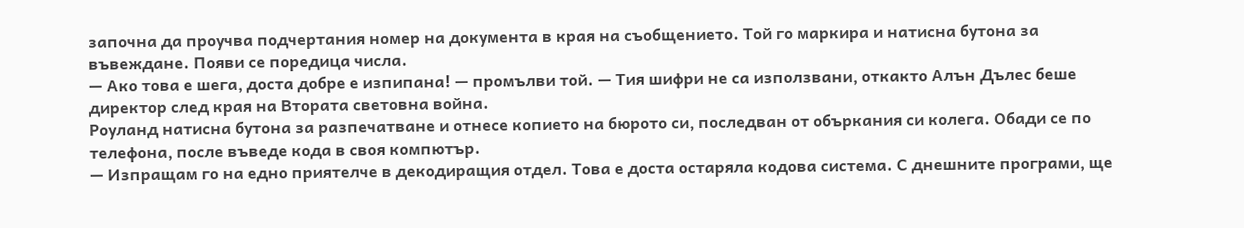започна да проучва подчертания номер на документа в края на съобщението. Той го маркира и натисна бутона за въвеждане. Появи се поредица числа.
— Ако това е шега, доста добре е изпипана! — промълви той. — Тия шифри не са използвани, откакто Алън Дълес беше директор след края на Втората световна война.
Роуланд натисна бутона за разпечатване и отнесе копието на бюрото си, последван от объркания си колега. Обади се по телефона, после въведе кода в своя компютър.
— Изпращам го на едно приятелче в декодиращия отдел. Това е доста остаряла кодова система. С днешните програми, ще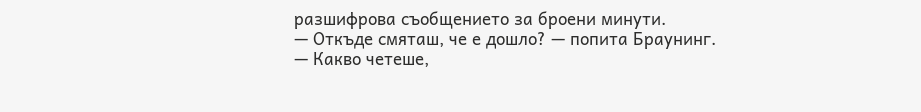разшифрова съобщението за броени минути.
— Откъде смяташ, че е дошло? — попита Браунинг.
— Какво четеше,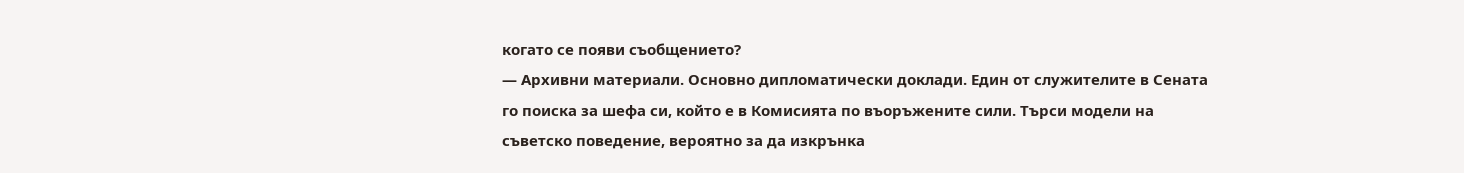когато се появи съобщението?
— Архивни материали. Основно дипломатически доклади. Един от служителите в Сената го поиска за шефа си, който е в Комисията по въоръжените сили. Търси модели на съветско поведение, вероятно за да изкрънка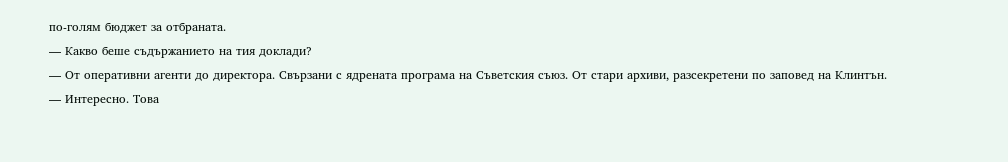по-голям бюджет за отбраната.
— Какво беше съдържанието на тия доклади?
— От оперативни агенти до директора. Свързани с ядрената програма на Съветския съюз. От стари архиви, разсекретени по заповед на Клинтън.
— Интересно. Това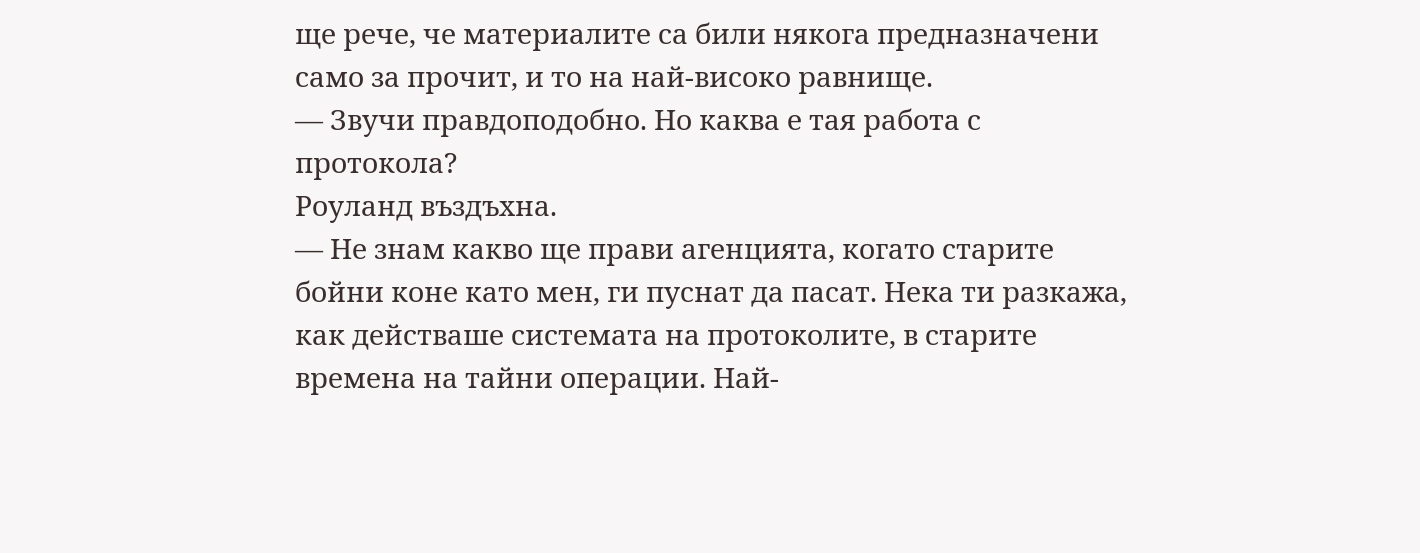ще рече, че материалите са били някога предназначени само за прочит, и то на най-високо равнище.
— Звучи правдоподобно. Но каква е тая работа с протокола?
Роуланд въздъхна.
— Не знам какво ще прави агенцията, когато старите бойни коне като мен, ги пуснат да пасат. Нека ти разкажа, как действаше системата на протоколите, в старите времена на тайни операции. Най-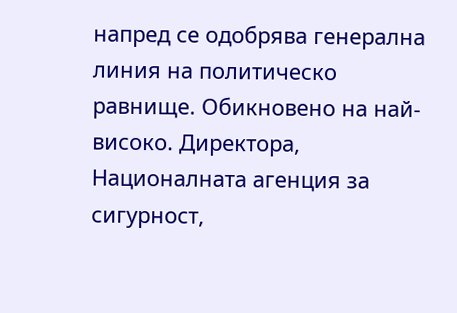напред се одобрява генерална линия на политическо равнище. Обикновено на най-високо. Директора, Националната агенция за сигурност,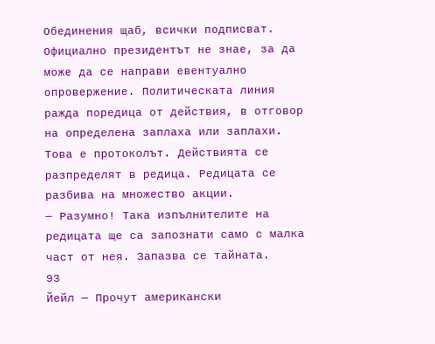Обединения щаб, всички подписват. Официално президентът не знае, за да може да се направи евентуално опровержение. Политическата линия ражда поредица от действия, в отговор на определена заплаха или заплахи. Това е протоколът. Действията се разпределят в редица. Редицата се разбива на множество акции.
— Разумно! Така изпълнителите на редицата ще са запознати само с малка част от нея. Запазва се тайната.
93
Йейл — Прочут американски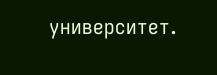университет.